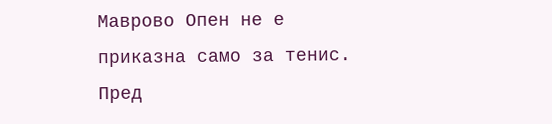Маврово Опен не е приказна само за тенис. Пред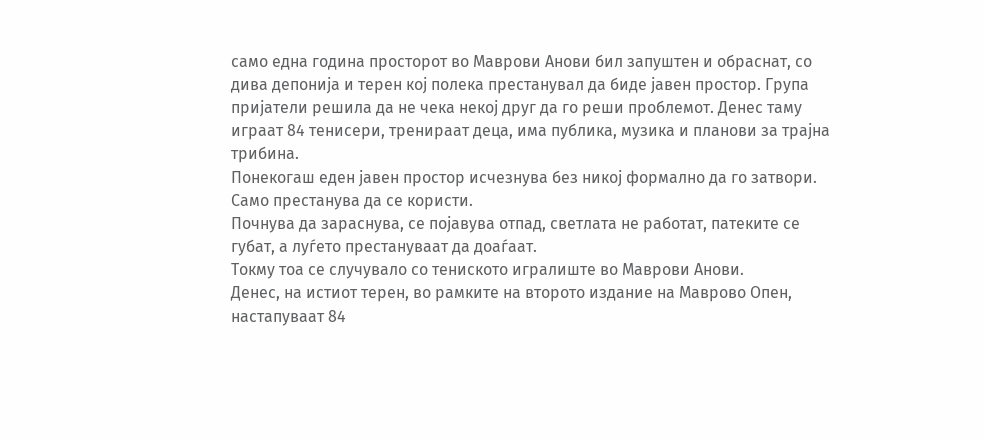само една година просторот во Маврови Анови бил запуштен и обраснат, со дива депонија и терен кој полека престанувал да биде јавен простор. Група пријатели решила да не чека некој друг да го реши проблемот. Денес таму играат 84 тенисери, тренираат деца, има публика, музика и планови за трајна трибина.
Понекогаш еден јавен простор исчезнува без никој формално да го затвори.
Само престанува да се користи.
Почнува да зараснува, се појавува отпад, светлата не работат, патеките се губат, а луѓето престануваат да доаѓаат.
Токму тоа се случувало со тениското игралиште во Маврови Анови.
Денес, на истиот терен, во рамките на второто издание на Маврово Опен, настапуваат 84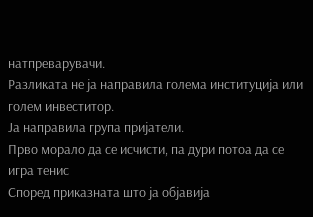натпреварувачи.
Разликата не ја направила голема институција или голем инвеститор.
Ја направила група пријатели.
Прво морало да се исчисти, па дури потоа да се игра тенис
Според приказната што ја објавија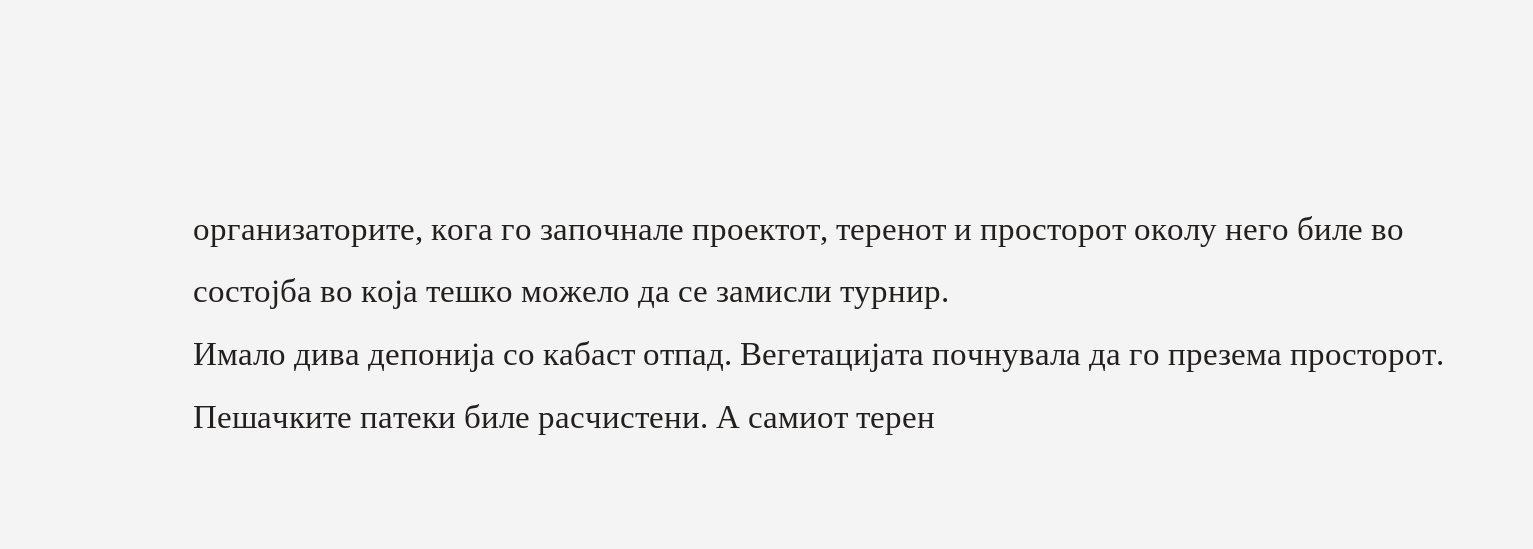организаторите, кога го започнале проектот, теренот и просторот околу него биле во состојба во која тешко можело да се замисли турнир.
Имало дива депонија со кабаст отпад. Вегетацијата почнувала да го презема просторот. Пешачките патеки биле расчистени. А самиот терен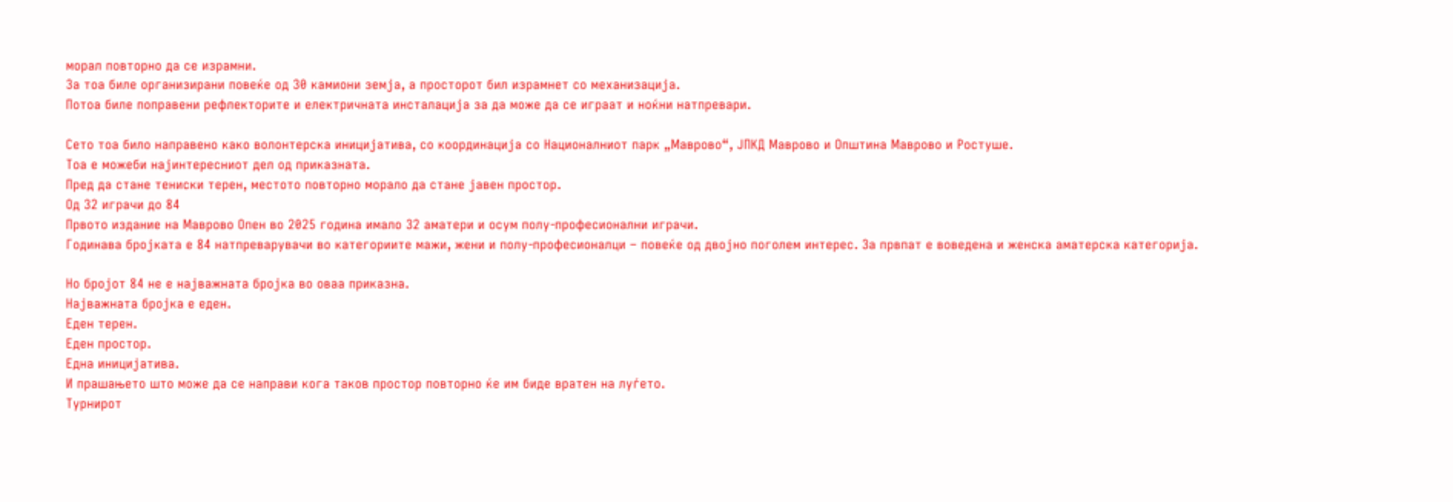морал повторно да се израмни.
За тоа биле организирани повеќе од 30 камиони земја, а просторот бил израмнет со механизација.
Потоа биле поправени рефлекторите и електричната инсталација за да може да се играат и ноќни натпревари.

Сето тоа било направено како волонтерска иницијатива, со координација со Националниот парк „Маврово“, ЈПКД Маврово и Општина Маврово и Ростуше.
Тоа е можеби најинтересниот дел од приказната.
Пред да стане тениски терен, местото повторно морало да стане јавен простор.
Од 32 играчи до 84
Првото издание на Маврово Опен во 2025 година имало 32 аматери и осум полу-професионални играчи.
Годинава бројката е 84 натпреварувачи во категориите мажи, жени и полу-професионалци – повеќе од двојно поголем интерес. За првпат е воведена и женска аматерска категорија.

Но бројот 84 не е најважната бројка во оваа приказна.
Најважната бројка е еден.
Еден терен.
Еден простор.
Една иницијатива.
И прашањето што може да се направи кога таков простор повторно ќе им биде вратен на луѓето.
Турнирот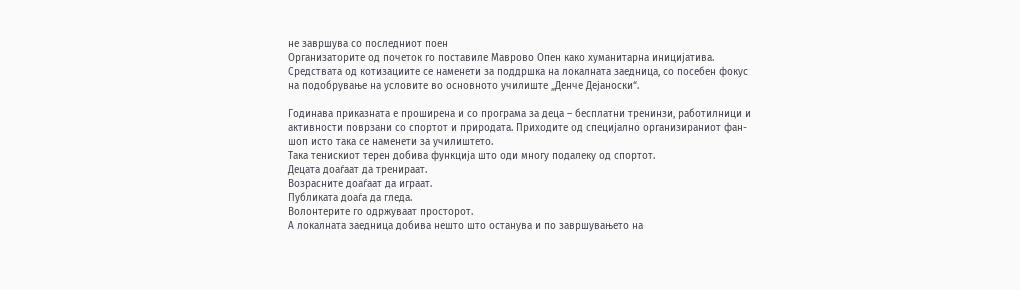не завршува со последниот поен
Организаторите од почеток го поставиле Маврово Опен како хуманитарна иницијатива.
Средствата од котизациите се наменети за поддршка на локалната заедница, со посебен фокус на подобрување на условите во основното училиште „Денче Дејаноски“.

Годинава приказната е проширена и со програма за деца – бесплатни тренинзи, работилници и активности поврзани со спортот и природата. Приходите од специјално организираниот фан-шоп исто така се наменети за училиштето.
Така тенискиот терен добива функција што оди многу подалеку од спортот.
Децата доаѓаат да тренираат.
Возрасните доаѓаат да играат.
Публиката доаѓа да гледа.
Волонтерите го одржуваат просторот.
А локалната заедница добива нешто што останува и по завршувањето на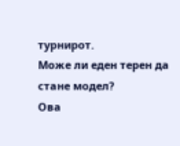турнирот.
Може ли еден терен да стане модел?
Ова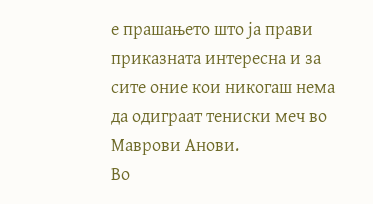е прашањето што ја прави приказната интересна и за сите оние кои никогаш нема да одиграат тениски меч во Маврови Анови.
Во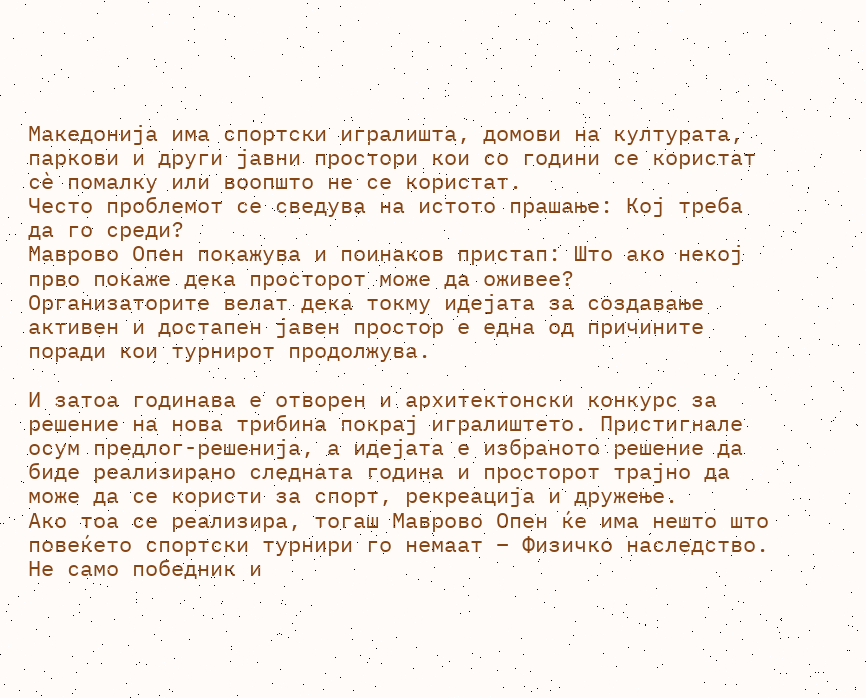Македонија има спортски игралишта, домови на културата, паркови и други јавни простори кои со години се користат сè помалку или воопшто не се користат.
Често проблемот се сведува на истото прашање: Кој треба да го среди?
Маврово Опен покажува и поинаков пристап: Што ако некој прво покаже дека просторот може да оживее?
Организаторите велат дека токму идејата за создавање активен и достапен јавен простор е една од причините поради кои турнирот продолжува.

И затоа годинава е отворен и архитектонски конкурс за решение на нова трибина покрај игралиштето. Пристигнале осум предлог-решенија, а идејата е избраното решение да биде реализирано следната година и просторот трајно да може да се користи за спорт, рекреација и дружење.
Ако тоа се реализира, тогаш Маврово Опен ќе има нешто што повеќето спортски турнири го немаат – Физичко наследство.
Не само победник и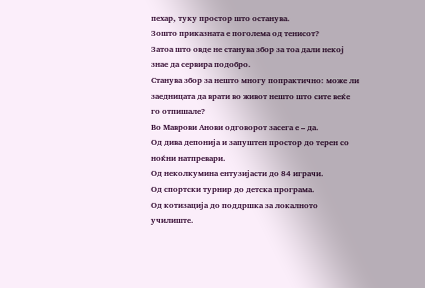пехар, туку простор што останува.
Зошто приказната е поголема од тенисот?
Затоа што овде не станува збор за тоа дали некој знае да сервира подобро.
Станува збор за нешто многу попрактично: може ли заедницата да врати во живот нешто што сите веќе го отпишале?
Во Маврови Анови одговорот засега е – да.
Од дива депонија и запуштен простор до терен со ноќни натпревари.
Од неколкумина ентузијасти до 84 играчи.
Од спортски турнир до детска програма.
Од котизација до поддршка за локалното училиште.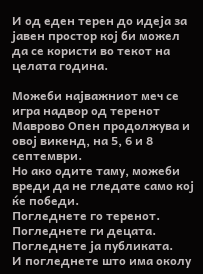И од еден терен до идеја за јавен простор кој би можел да се користи во текот на целата година.

Можеби најважниот меч се игра надвор од теренот
Маврово Опен продолжува и овој викенд, на 5, 6 и 8 септември.
Но ако одите таму, можеби вреди да не гледате само кој ќе победи.
Погледнете го теренот.
Погледнете ги децата.
Погледнете ја публиката.
И погледнете што има околу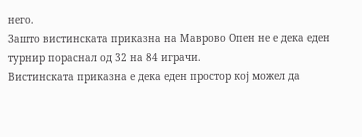него.
Зашто вистинската приказна на Маврово Опен не е дека еден турнир пораснал од 32 на 84 играчи.
Вистинската приказна е дека еден простор кој можел да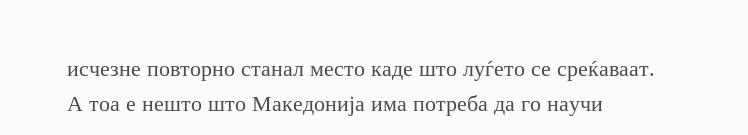исчезне повторно станал место каде што луѓето се среќаваат.
А тоа е нешто што Македонија има потреба да го научи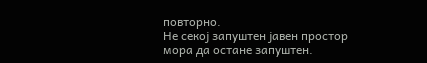повторно.
Не секој запуштен јавен простор мора да остане запуштен.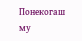Понекогаш му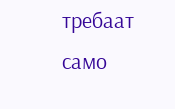требаат само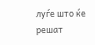луѓе што ќе решат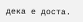дека е доста.